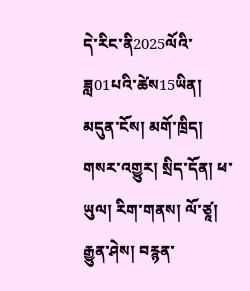དེ་རིང་ནི2025ལོའི་ཟླ01པའི་ཚེས15ཡིན།
མདུན་ངོས། མགོ་ཁྲིད། གསར་འགྱུར། སྲིད་དོན། ཕ་ཡུལ། རིག་གནས། ལོ་ཙཱ། རྒྱུན་ཤེས། བརྙན་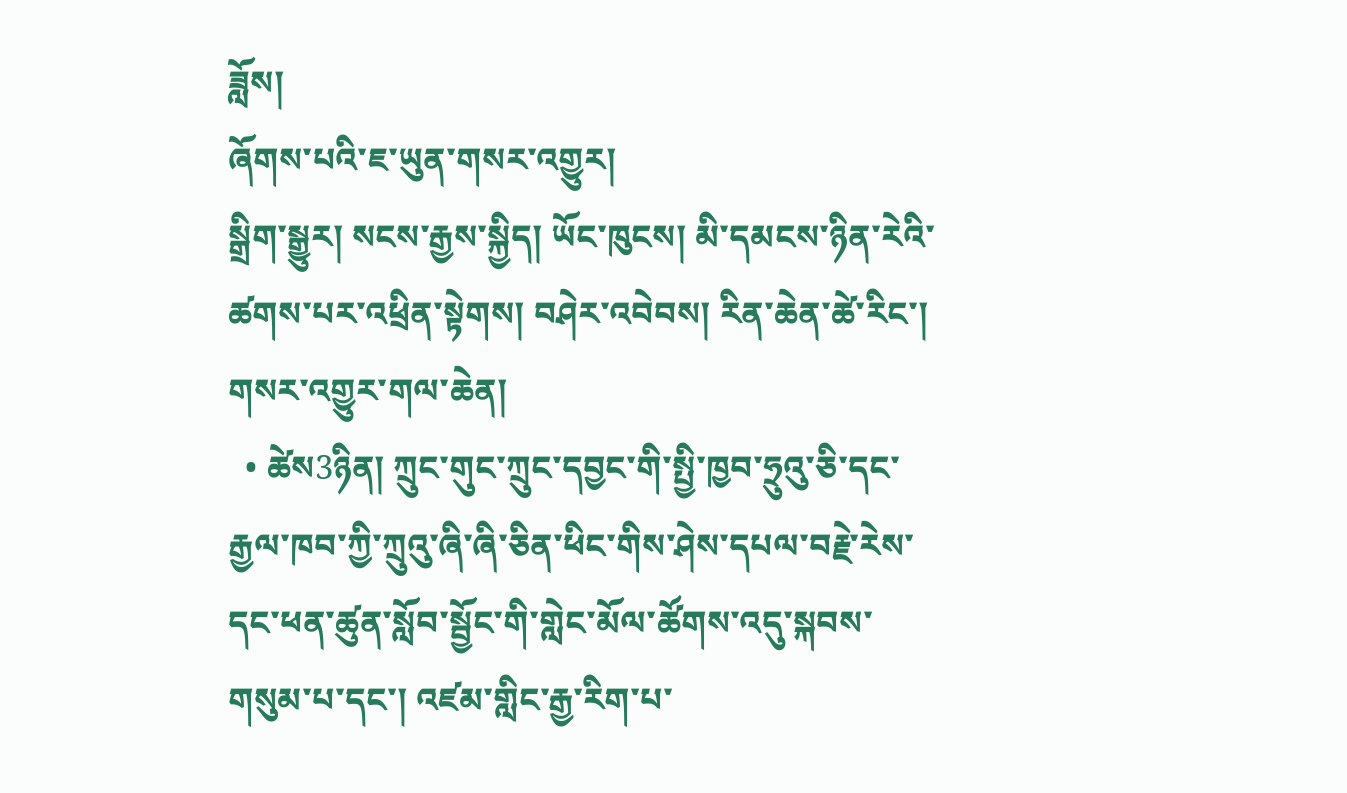ཟློས།
ཞོགས་པའི་ཇ་ཡུན་གསར་འགྱུར།
སྒྲིག་སྒྱུར། སངས་རྒྱས་སྐྱིད། ཡོང་ཁུངས། མི་དམངས་ཉིན་རེའི་ཚགས་པར་འཕྲིན་སྟེགས། བཤེར་འབེབས། རིན་ཆེན་ཚེ་རིང་།
གསར་འགྱུར་གལ་ཆེན།
  • ཚེས3ཉིན། ཀྲུང་གུང་ཀྲུང་དབྱང་གི་སྤྱི་ཁྱབ་ཧྲུའུ་ཅི་དང་རྒྱལ་ཁབ་ཀྱི་ཀྲུའུ་ཞི་ཞི་ཅིན་ཕིང་གིས་ཤེས་དཔལ་བརྗེ་རེས་དང་ཕན་ཚུན་སློབ་སྦྱོང་གི་གླེང་མོལ་ཚོགས་འདུ་སྐབས་གསུམ་པ་དང་། འཛམ་གླིང་རྒྱ་རིག་པ་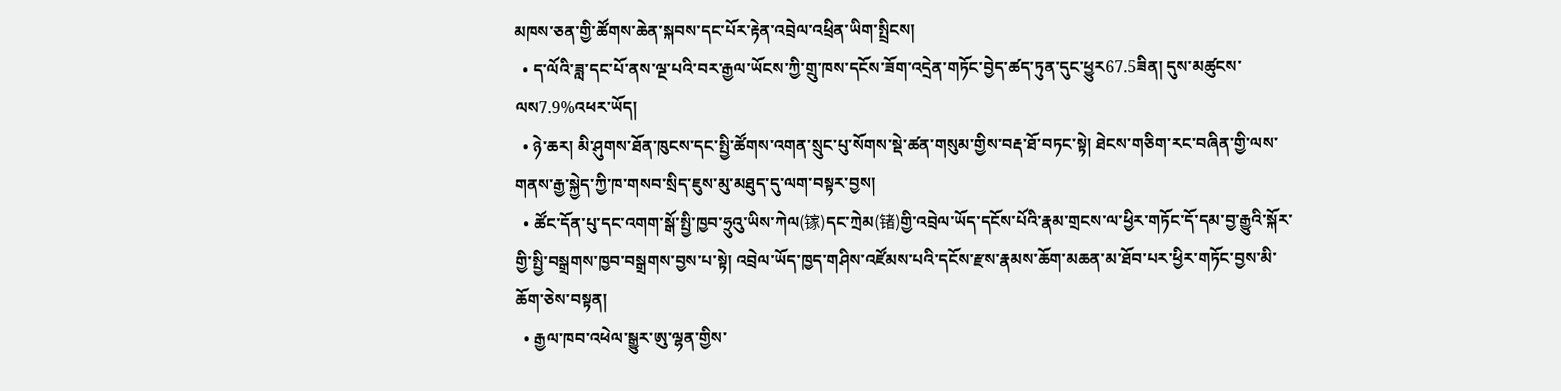མཁས་ཅན་གྱི་ཚོགས་ཆེན་སྐབས་དང་པོར་རྟེན་འབྲེལ་འཕྲིན་ཡིག་སྤྲིངས།
  • ད་ལོའི་ཟླ་དང་པོ་ནས་ལྔ་པའི་བར་རྒྱལ་ཡོངས་ཀྱི་གྲུ་ཁས་དངོས་ཟོག་འདྲེན་གཏོང་བྱེད་ཚད་ཏུན་དུང་ཕྱུར67.5ཟིན། དུས་མཚུངས་ལས7.9%འཕར་ཡོད།
  • ཉེ་ཆར། མི་ཤུགས་ཐོན་ཁུངས་དང་སྤྱི་ཚོགས་འགན་སྲུང་པུ་སོགས་སྡེ་ཚན་གསུམ་གྱིས་བརྡ་ཐོ་བཏང་སྟེ། ཐེངས་གཅིག་རང་བཞིན་གྱི་ལས་གནས་རྒྱ་སྐྱེད་ཀྱི་ཁ་གསབ་སྲིད་ཇུས་མུ་མཐུད་དུ་ལག་བསྟར་བྱས།
  • ཚོང་དོན་པུ་དང་འགག་སྒོ་སྤྱི་ཁྱབ་ཧྲུའུ་ཡིས་ཀེལ(镓)དང་ཀྲེམ(锗)གྱི་འབྲེལ་ཡོད་དངོས་པོའི་རྣམ་གྲངས་ལ་ཕྱིར་གཏོང་དོ་དམ་བྱ་རྒྱུའི་སྐོར་གྱི་སྤྱི་བསྒྲགས་ཁྱབ་བསྒྲགས་བྱས་པ་སྟེ། འབྲེལ་ཡོད་ཁྱད་གཤིས་འཛོམས་པའི་དངོས་རྫས་རྣམས་ཆོག་མཆན་མ་ཐོབ་པར་ཕྱིར་གཏོང་བྱས་མི་ཆོག་ཅེས་བསྟན།
  • རྒྱལ་ཁབ་འཕེལ་སྒྱུར་ཨུ་ལྷན་གྱིས་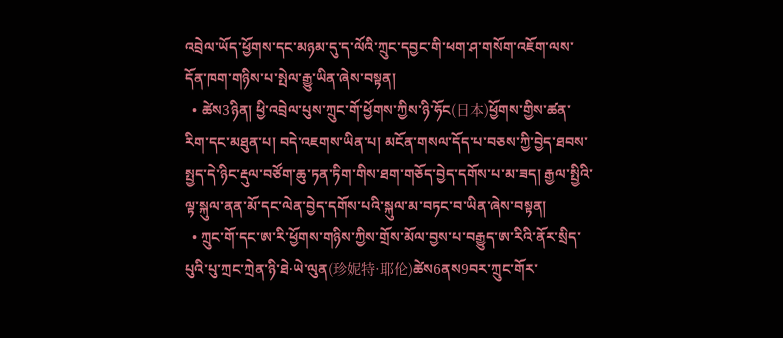འབྲེལ་ཡོད་ཕྱོགས་དང་མཉམ་དུ་ད་ལོའི་ཀྲུང་དབྱང་གི་ཕག་ཤ་གསོག་འཇོག་ལས་དོན་ཁག་གཉིས་པ་སྤེལ་རྒྱུ་ཡིན་ཞེས་བསྟན།
  • ཚེས3ཉིན། ཕྱི་འབྲེལ་པུས་ཀྲུང་གོ་ཕྱོགས་ཀྱིས་ཉི་ཧོང(日本)ཕྱོགས་གྱིས་ཚན་རིག་དང་མཐུན་པ། བདེ་འཇགས་ཡིན་པ། མངོན་གསལ་དོད་པ་བཅས་ཀྱི་བྱེད་ཐབས་སྤྱད་དེ་ཉིང་རྡུལ་བཙོག་ཆུ་ཏན་ཏིག་གིས་ཐག་གཅོད་བྱེད་དགོས་པ་མ་ཟད། རྒྱལ་སྤྱིའི་ལྟ་སྐུལ་ནན་མོ་དང་ལེན་བྱེད་དགོས་པའི་སྐུལ་མ་བཏང་བ་ཡིན་ཞེས་བསྟན།
  • ཀྲུང་གོ་དང་ཨ་རི་ཕྱོགས་གཉིས་ཀྱིས་གྲོས་མོལ་བྱས་པ་བརྒྱུད་ཨ་རིའི་ནོར་སྲིད་པུའི་པུ་ཀྲང་ཀྲེན་ཉི་ཐེ·ཡེ་ལུན(珍妮特·耶伦)ཚེས6ནས9བར་ཀྲུང་གོར་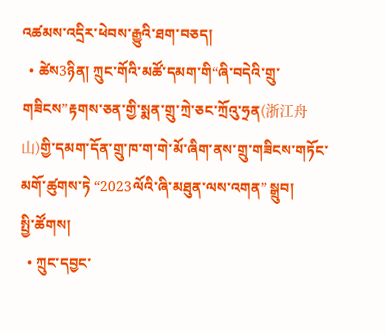འཚམས་འདྲིར་ཕེབས་རྒྱུའི་ཐག་བཅད།
  • ཚེས3ཉིན། ཀྲུང་གོའི་མཚོ་དམག་གི“ཞི་བདེའི་གྲུ་གཟིངས”རྟགས་ཅན་གྱི་སྨན་གྲུ་ཀྲེ་ཅང་ཀྲོའུ་ཧྲན(浙江舟山)གྱི་དམག་དོན་གྲུ་ཁ་ག་གེ་མོ་ཞིག་ནས་གྲུ་གཟིངས་གཏོང་མགོ་ཚུགས་ཏེ “2023ལོའི་ཞི་མཐུན་ལས་འགན” སྒྲུབ།
སྤྱི་ཚོགས།
  • ཀྲུང་དབྱང་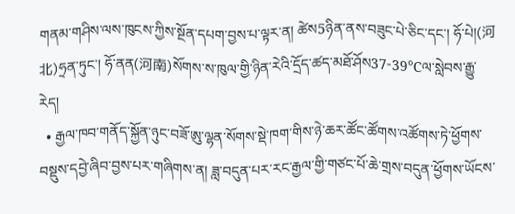གནམ་གཤིས་ལས་ཁུངས་ཀྱིས་སྔོན་དཔག་བྱས་པ་ལྟར་ན། ཚེས5ཉིན་ནས་བཟུང་པེ་ཅིང་དང་། ཧོ་པེ།(河北)ཧྲན་ཏུང་། ཧོ་ནན(河南)སོགས་ས་ཁུལ་གྱི་ཉིན་རེའི་དྲོད་ཚད་མཐོ་ཤོས37-39℃ལ་སླེབས་རྒྱུ་རེད།
  • རྒྱལ་ཁབ་གནོད་སྐྱོན་ཉུང་བཟོ་ཨུ་ལྷན་སོགས་སྡེ་ཁག་གིས་ཉེ་ཆར་ཚོང་ཚོགས་འཚོགས་ཏེ་ཕྱོགས་བསྡུས་དབྱེ་ཞིབ་བྱས་པར་གཞིགས་ན། ཟླ་བདུན་པར་རང་རྒྱལ་གྱི་གཙང་པོ་ཆེ་གྲས་བདུན་ཕྱོགས་ཡོངས་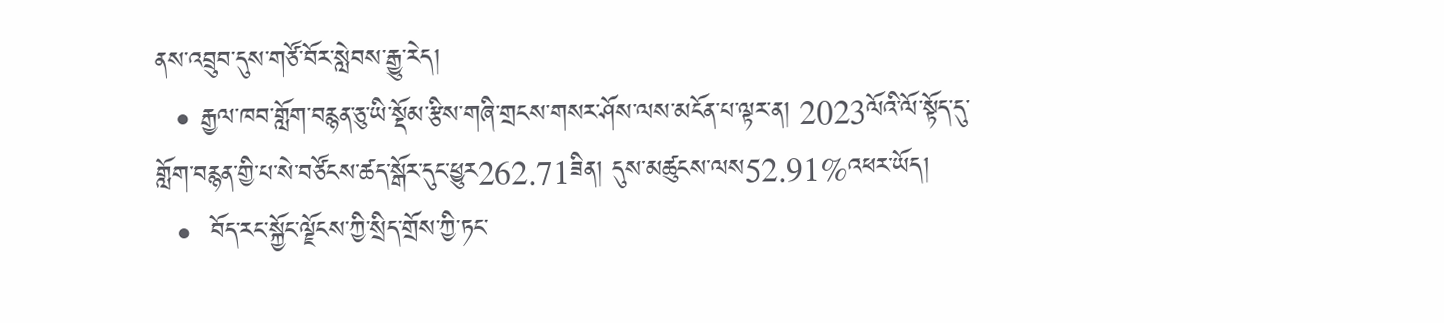ནས་འབྲུབ་དུས་གཙོ་བོར་སླེབས་རྒྱུ་རེད།
  • རྒྱལ་ཁབ་གློག་བརྙན་ཅུ་ཡི་སྡོམ་རྩིས་གཞི་གྲངས་གསར་ཤོས་ལས་མངོན་པ་ལྟར་ན། 2023ལོའི་ལོ་སྟོད་དུ་གློག་བརྙན་གྱི་པ་སེ་བཙོངས་ཚད་སྒོར་དུང་ཕྱུར262.71ཟིན། དུས་མཚུངས་ལས52.91%འཕར་ཡོད།
  •  བོད་རང་སྐྱོང་ལྗོངས་ཀྱི་སྲིད་གྲོས་ཀྱི་ཏང་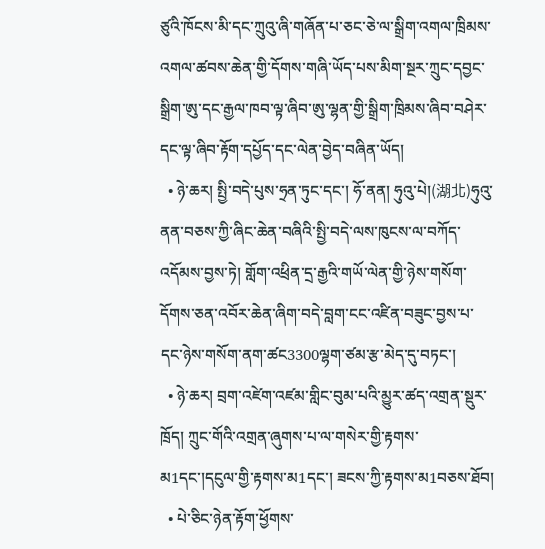ཙུའི་ཁོངས་མི་དང་ཀྲུའུ་ཞི་གཞོན་པ་ཅང་ཅེ་ལ་སྒྲིག་འགལ་ཁྲིམས་འགལ་ཚབས་ཆེན་གྱི་དོགས་གཞི་ཡོད་པས་མིག་སྔར་ཀྲུང་དབྱང་སྒྲིག་ཨུ་དང་རྒྱལ་ཁབ་ལྟ་ཞིབ་ཨུ་ལྷན་གྱི་སྒྲིག་ཁྲིམས་ཞིབ་བཤེར་དང་ལྟ་ཞིབ་རྟོག་དཔྱོད་དང་ལེན་བྱེད་བཞིན་ཡོད།
  • ཉེ་ཆར། སྤྱི་བདེ་པུས་ཧྲན་ཏུང་དང་། ཧོ་ནན། ཧུའུ་པེ།(湖北)ཧུའུ་ནན་བཅས་ཀྱི་ཞིང་ཆེན་བཞིའི་སྤྱི་བདེ་ལས་ཁུངས་ལ་བཀོད་འདོམས་བྱས་ཏེ། གློག་འཕྲིན་དྲ་རྒྱའི་གཡོ་ལེན་གྱི་ཉེས་གསོག་དོགས་ཅན་འབོར་ཆེན་ཞིག་བདེ་བླག་ངང་འཛིན་བཟུང་བྱས་པ་དང་ཉེས་གསོག་ནག་ཚང3300ལྷག་ཙམ་རྩ་མེད་དུ་བཏང་།
  • ཉེ་ཆར། བྲག་འཛེག་འཛམ་གླིང་བུམ་པའི་མྱུར་ཚད་འགྲན་སྡུར་ཁྲོད། ཀྲུང་གོའི་འགྲན་ཞུགས་པ་ལ་གསེར་གྱི་རྟགས་མ1དང་།དངུལ་གྱི་རྟགས་མ1དང་། ཟངས་ཀྱི་རྟགས་མ1བཅས་ཐོབ།
  • པེ་ཅིང་ཉེན་རྟོག་ཕྱོགས་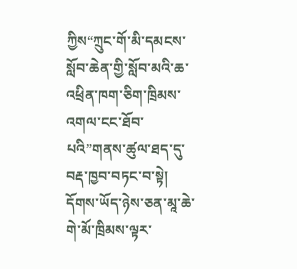ཀྱིས“ཀྲུང་གོ་མི་དམངས་སློབ་ཆེན་གྱི་སློབ་མའི་ཆ་འཕྲིན་ཁག་ཅིག་ཁྲིམས་འགལ་ངང་ཐོབ་པའི”གནས་ཚུལ་ཐད་དུ་བརྡ་ཁྱབ་བཏང་བ་སྟེ། དོགས་ཡོད་ཉེས་ཅན་མཱ་ཆེ་གེ་མོ་ཁྲིམས་ལྟར་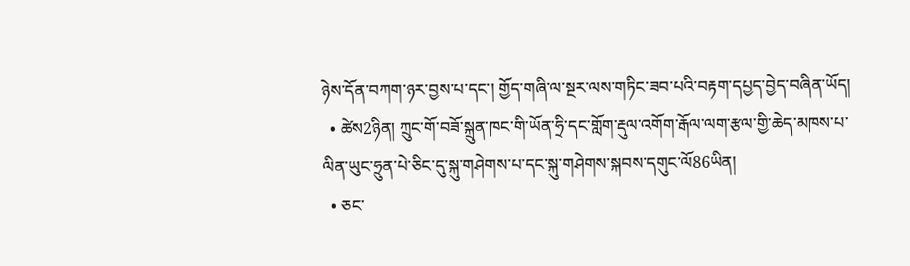ཉེས་དོན་བཀག་ཉར་བྱས་པ་དང་། གྱོད་གཞི་ལ་སྔར་ལས་གཏིང་ཟབ་པའི་བརྟག་དཔྱད་བྱེད་བཞིན་ཡོད།
  • ཚེས2ཉིན། ཀྲུང་གོ་བཟོ་སྐྲུན་ཁང་གི་ཡོན་ཧྲི་དང་གློག་རྡུལ་འགོག་རྒོལ་ལག་རྩལ་གྱི་ཆེད་མཁས་པ་ལིན་ཡུང་ཧྲུན་པེ་ཅིང་དུ་སྐུ་གཤེགས་པ་དང་སྐུ་གཤེགས་སྐབས་དགུང་ལོ86ཡིན།
  • ཅང་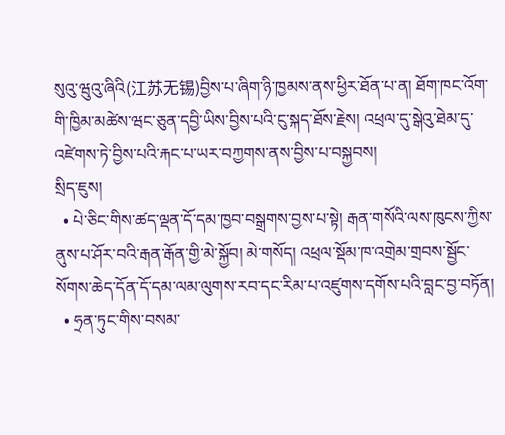སུའུ་ཝུའུ་ཞིའི(江苏无锡)བྱིས་པ་ཞིག་ཉི་ཁྱམས་ནས་ཕྱིར་ཐོན་པ་ན། ཐོག་ཁང་འོག་གི་ཁྱིམ་མཚེས་ཝང་ཅུན་དབྱི་ཡིས་བྱིས་པའི་ངུ་སྐད་ཐོས་རྗེས། འཕྲལ་དུ་སྒེའུ་ཐེམ་དུ་འཛེགས་ཏེ་བྱིས་པའི་རྐང་པ་ཡར་བཀྱགས་ནས་བྱིས་པ་བསྐྱབས།
སྲིད་ཇུས།
  • པེ་ཅིང་གིས་ཚད་ལྡན་དོ་དམ་ཁྱབ་བསྒྲགས་བྱས་པ་སྟེ། རྒན་གསོའི་ལས་ཁུངས་ཀྱིས་ནུས་པ་ཤོར་བའི་རྒན་རྒོན་གྱི་མེ་སྐྱོབ། མེ་གསོད། འཕྲལ་སྡོམ་ཁ་འགྲེམ་གྲབས་སྦྱོང་སོགས་ཆེད་དོན་དོ་དམ་ལམ་ལུགས་རབ་དང་རིམ་པ་འཛུགས་དགོས་པའི་བླང་བྱ་བཏོན།
  • ཧྲན་ཏུང་གིས་བསམ་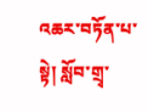འཆར་བཏོན་པ་སྟེ། སློབ་གྲྭ་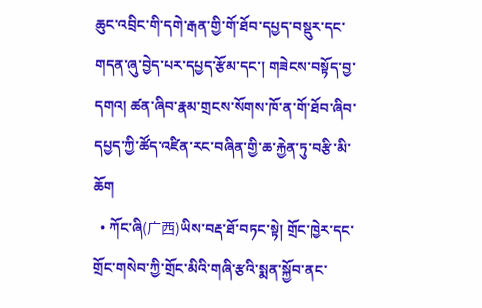ཆུང་འབྲིང་གི་དགེ་རྒན་གྱི་གོ་ཐོབ་དཔྱད་བསྡུར་དང་གདན་ཞུ་བྱེད་པར་དཔྱད་རྩོམ་དང་། གཟེངས་བསྟོད་བྱ་དགའ། ཚན་ཞིབ་རྣམ་གྲངས་སོགས་ཁོ་ན་གོ་ཐོབ་ཞིབ་དཔྱད་ཀྱི་ཚོད་འཛིན་རང་བཞིན་གྱི་ཆ་རྐྱེན་ཏུ་བརྩི་མི་ཆོག
  • ཀོང་ཞི(广西)ཡིས་བརྡ་ཐོ་བཏང་སྟེ། གྲོང་ཁྱེར་དང་གྲོང་གསེབ་ཀྱི་གྲོང་མིའི་གཞི་རྩའི་སྨན་སྐྱོབ་ནང་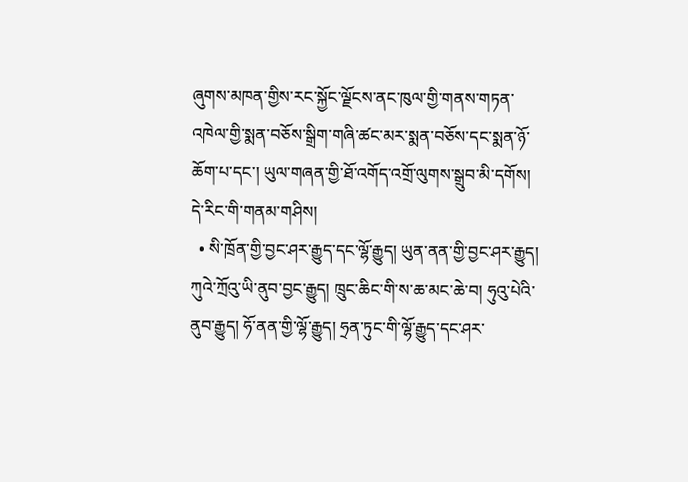ཞུགས་མཁན་གྱིས་རང་སྐྱོང་ལྗོངས་ནང་ཁུལ་གྱི་གནས་གཏན་འཁེལ་གྱི་སྨན་བཅོས་སྒྲིག་གཞི་ཚང་མར་སྨན་བཅོས་དང་སྨན་ཉོ་ཆོག་པ་དང་། ཡུལ་གཞན་གྱི་ཐོ་འགོད་འགྲོ་ལུགས་སྒྲུབ་མི་དགོས།
དེ་རིང་གི་གནམ་གཤིས།
  • སི་ཁྲོན་གྱི་བྱང་ཤར་རྒྱུད་དང་ལྷོ་རྒྱུད། ཡུན་ནན་གྱི་བྱང་ཤར་རྒྱུད། ཀུའེ་ཀྲོའུ་ཡི་ནུབ་བྱང་རྒྱུད། ཁྲུང་ཆིང་གི་ས་ཆ་མང་ཆེ་བ། ཧུའུ་པེའི་ནུབ་རྒྱུད། ཧོ་ནན་གྱི་ལྷོ་རྒྱུད། ཧྲན་ཏུང་གི་ལྷོ་རྒྱུད་དང་ཤར་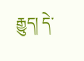རྒྱུད། དེ་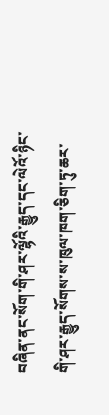བཞིན་ནང་སོག་གི་ཤར་ལྷོའི་རྒྱུད་དང་ལེའོ་ཉིང་གི་ཤར་རྒྱུད་སོགས་ས་ཁུལ་ཁག་ཅིག་ཏུ་ཆར་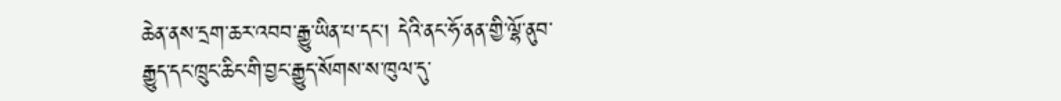ཆེན་ནས་དྲག་ཆར་འབབ་རྒྱུ་ཡིན་པ་དང་། དེའི་ནང་ཧོ་ནན་གྱི་ལྷོ་ནུབ་རྒྱུད་དང་ཁྲུང་ཆིང་གི་བྱང་རྒྱུད་སོགས་ས་ཁུལ་དུ་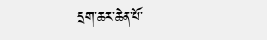དྲག་ཆར་ཆེན་པོ་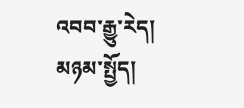འབབ་རྒྱུ་རེད།
མཉམ་སྤྱོད།